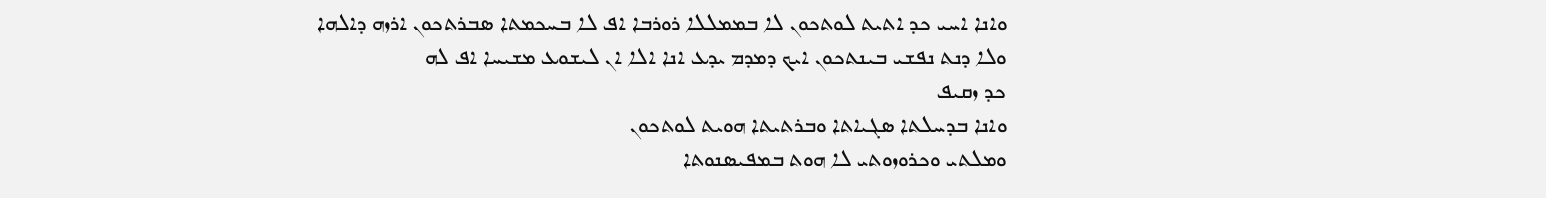ܘܐܢܐ ܐܚܝ ܟܕ ܐܬܝܬ ܠܘܬܟܘܢ ܠܐ ܒܡܡܠܠܐ ܪܘܪܒܐ ܐܦ ܠܐ ܒܚܟܡܬܐ ܣܒܪܬܟܘܢ ܐܪܙܗ ܕܐܠܗܐ
ܘܠܐ ܕܢܬ ܢܦܫܝ ܒܝܢܬܟܘܢ ܐܝܟ ܕܡܕܡ ܝܕܥ ܐܢܐ ܐܠܐ ܐܢ ܠܝܫܘܥ ܡܫܝܚܐ ܐܦ ܠܗ
ܟܕ ܙܩܝܦ
ܘܐܢܐ ܒܕܚܠܬܐ ܣܓܝܐܬܐ ܘܒܪܬܝܬܐ ܗܘܝܬ ܠܘܬܟܘܢ
ܘܡܠܬܝ ܘܟܪܘܙܘܬܝ ܠܐ ܗܘܬ ܒܡܦܝܣܢܘܬܐ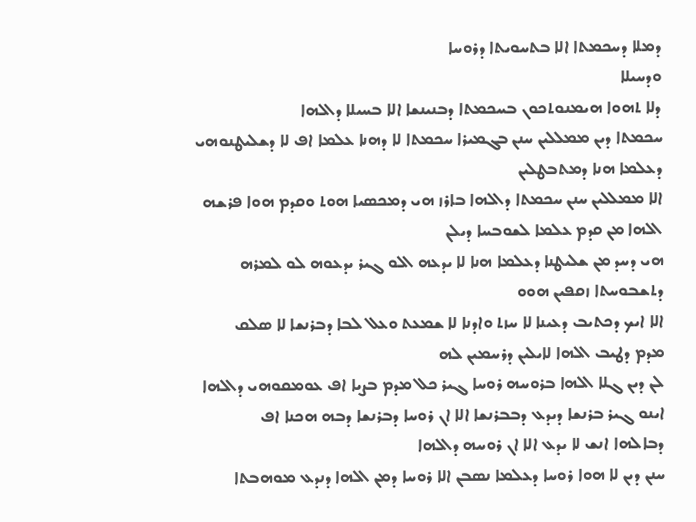ܕܡܠܐ ܕܚܟܡܬܐ ܐܠܐ ܒܬܚܘܝܬܐ ܕܪܘܚܐ
ܘܕܚܝܠܐ
ܕܠܐ ܬܗܘܐ ܗܝܡܢܘܬܟܘܢ ܒܚܟܡܬܐ ܕܒܢܝܢܫܐ ܐܠܐ ܒܚܝܠܐ ܕܐܠܗܐ
ܚܟܡܬܐ ܕܝܢ ܡܡܠܠܝܢ ܚܢܢ ܒܓܡܝܪܐ ܚܟܡܬܐ ܠܐ ܕܗܢܐ ܥܠܡܐ ܐܦ ܠܐ ܕܫܠܝܛܢܘܗܝ
ܕܥܠܡܐ ܗܢܐ ܕܡܬܒܛܠܝܢ
ܐܠܐ ܡܡܠܠܝܢ ܚܢܢ ܚܟܡܬܐ ܕܐܠܗܐ ܒܐܪܙ ܗܝ ܕܡܟܣܝܐ ܗܘܬ ܘܩܕܡ ܗܘܐ ܦܪܫܗ
ܐܠܗܐ ܡܢ ܩܕܡ ܥܠܡܐ ܠܫܘܒܚܐ ܕܝܠܢ
ܗܝ ܕܚܕ ܡܢ ܫܠܝܛܢܐ ܕܥܠܡܐ ܗܢܐ ܠܐ ܝܕܥܗ ܐܠܘ ܓܝܪ ܝܕܥܘܗ ܠܘ ܠܡܪܗ
ܕܬܫܒܘܚܬܐ ܙܩܦܝܢ ܗܘܘ
ܐܠܐ ܐܝܟ ܕܟܬܝܒ ܕܥܝܢܐ ܠܐ ܚܙܬ ܘܐܕܢܐ ܠܐ ܫܡܥܬ ܘܥܠ ܠܒܐ ܕܒܪܢܫܐ ܠܐ ܣܠܩ
ܡܕܡ ܕܛܝܒ ܐܠܗܐ ܠܐܝܠܝܢ ܕܪܚܡܝܢ ܠܗ
ܠܢ ܕܝܢ ܓܠܐ ܐܠܗܐ ܒܪܘܚܗ ܪܘܚܐ ܓܝܪ ܟܠ ܡܕܡ ܒܨܝܐ ܐܦ ܥܘܡܩܘܗܝ ܕܐܠܗܐ
ܐܝܢܘ ܓܝܪ ܒܪܢܫܐ ܕܝܕܥ ܕܒܒܪܢܫܐ ܐܠܐ ܐܢ ܪܘܚܐ ܕܒܪܢܫܐ ܕܒܗ ܗܟܢܐ ܐܦ
ܕܒܐܠܗܐ ܐܢܫ ܠܐ ܝܕܥ ܐܠܐ ܐܢ ܪܘܚܗ ܕܐܠܗܐ
ܚܢܢ ܕܝܢ ܠܐ ܗܘܐ ܪܘܚܐ ܕܥܠܡܐ ܢܣܒܢ ܐܠܐ ܪܘܚܐ ܕܡܢ ܐܠܗܐ ܕܢܕܥ ܡܘܗܒܬܐ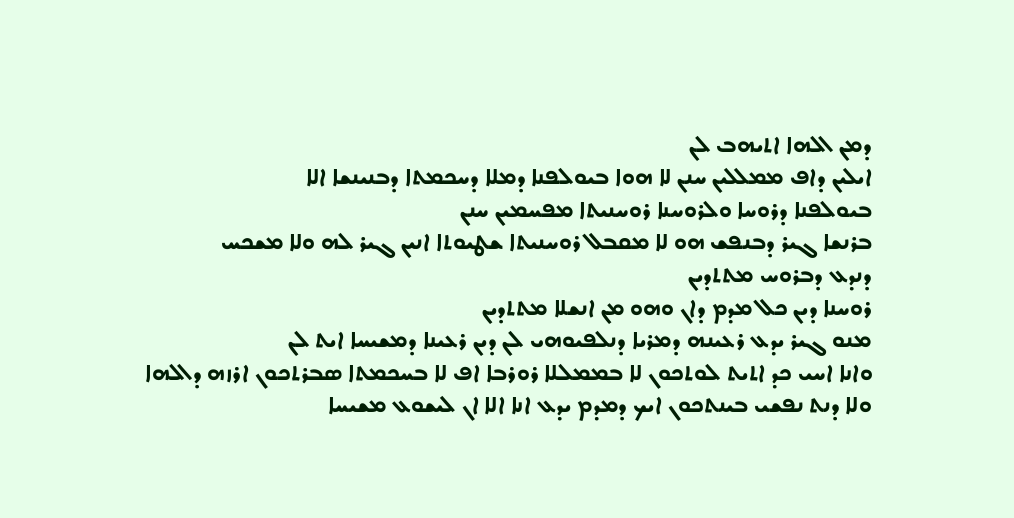ܕܡܢ ܐܠܗܐ ܐܬܝܗܒ ܠܢ
ܐܝܠܝܢ ܕܐܦ ܡܡܠܠܝܢ ܚܢܢ ܠܐ ܗܘܐ ܒܝܘܠܦܢܐ ܕܡܠܐ ܕܚܟܡܬܐ ܕܒܢܝܢܫܐ ܐܠܐ
ܒܝܘܠܦܢܐ ܕܪܘܚܐ ܘܠܪܘܚܢܐ ܪܘܚܢܝܬܐ ܡܦܚܡܝܢ ܚܢܢ
ܒܪܢܫܐ ܓܝܪ ܕܒܢܦܫ ܗܘ ܠܐ ܡܩܒܠ ܪܘܚܢܝܬܐ ܫܛܝܘܬܐ ܐܢܝܢ ܓܝܪ ܠܗ ܘܠܐ ܡܫܟܚ
ܕܢܕܥ ܕܒܪܘܚ ܡܬܬܕܝܢ
ܪܘܚܢܐ ܕܝܢ ܟܠ ܡܕܡ ܕܐܢ ܘܗܘ ܡܢ ܐܢܫܠܐ ܡܬܬܕܝܢ
ܡܢܘ ܓܝܪ ܝܕܥ ܪܥܝܢܗ ܕܡܪܝܐ ܕܢܠܦܝܘܗܝ ܠܢ ܕܝܢ ܪܥܝܢܐ ܕܡܫܝܚܐ ܐܝܬ ܠܢ
ܘܐܢܐ ܐܚܝ ܟܕ ܐܬܝܬ ܠܘܬܟܘܢ ܠܐ ܒܡܡܠܠܐ ܪܘܪܒܐ ܐܦ ܠܐ ܒܚܟܡܬܐ ܣܒܪܬܟܘܢ ܐܪܙܗ ܕܐܠܗܐ
ܘܠܐ ܕܢܬ ܢܦܫܝ ܒܝܢܬܟܘܢ ܐܝܟ ܕܡܕܡ ܝܕܥ ܐܢܐ ܐܠܐ ܐܢ ܠܝܫܘܥ ܡܫܝܚܐ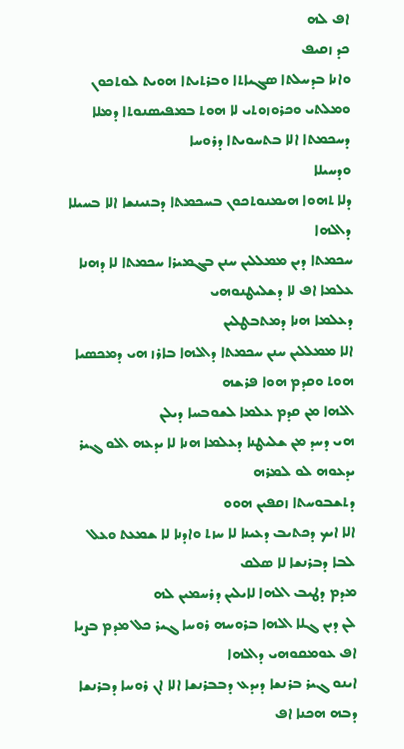ܐܦ ܠܗ
ܟܕ ܙܩܝܦ
ܘܐܢܐ ܒܕܚܠܬܐ ܣܓܝܐܬܐ ܘܒܪܬܝܬܐ ܗܘܝܬ ܠܘܬܟܘܢ
ܘܡܠܬܝ ܘܟܪܘܙܘܬܝ ܠܐ ܗܘܬ ܒܡܦܝܣܢܘܬܐ ܕܡܠܐ ܕܚܟܡܬܐ ܐܠܐ ܒܬܚܘܝܬܐ ܕܪܘܚܐ
ܘܕܚܝܠܐ
ܕܠܐ ܬܗܘܐ ܗܝܡܢܘܬܟܘܢ ܒܚܟܡܬܐ ܕܒܢܝܢܫܐ ܐܠܐ ܒܚܝܠܐ ܕܐܠܗܐ
ܚܟܡܬܐ ܕܝܢ ܡܡܠܠܝܢ ܚܢܢ ܒܓܡܝܪܐ ܚܟܡܬܐ ܠܐ ܕܗܢܐ ܥܠܡܐ ܐܦ ܠܐ ܕܫܠܝܛܢܘܗܝ
ܕܥܠܡܐ ܗܢܐ ܕܡܬܒܛܠܝܢ
ܐܠܐ ܡܡܠܠܝܢ ܚܢܢ ܚܟܡܬܐ ܕܐܠܗܐ ܒܐܪܙ ܗܝ ܕܡܟܣܝܐ ܗܘܬ ܘܩܕܡ ܗܘܐ ܦܪܫܗ
ܐܠܗܐ ܡܢ ܩܕܡ ܥܠܡܐ ܠܫܘܒܚܐ ܕܝܠܢ
ܗܝ ܕܚܕ ܡܢ ܫܠܝܛܢܐ ܕܥܠܡܐ ܗܢܐ ܠܐ ܝܕܥܗ ܐܠܘ ܓܝܪ ܝܕܥܘܗ ܠܘ ܠܡܪܗ
ܕܬܫܒܘܚܬܐ ܙܩܦܝܢ ܗܘܘ
ܐܠܐ ܐܝܟ ܕܟܬܝܒ ܕܥܝܢܐ ܠܐ ܚܙܬ ܘܐܕܢܐ ܠܐ ܫܡܥܬ ܘܥܠ ܠܒܐ ܕܒܪܢܫܐ ܠܐ ܣܠܩ
ܡܕܡ ܕܛܝܒ ܐܠܗܐ ܠܐܝܠܝܢ ܕܪܚܡܝܢ ܠܗ
ܠܢ ܕܝܢ ܓܠܐ ܐܠܗܐ ܒܪܘܚܗ ܪܘܚܐ ܓܝܪ ܟܠ ܡܕܡ ܒܨܝܐ ܐܦ ܥܘܡܩܘܗܝ ܕܐܠܗܐ
ܐܝܢܘ ܓܝܪ ܒܪܢܫܐ ܕܝܕܥ ܕܒܒܪܢܫܐ ܐܠܐ ܐܢ ܪܘܚܐ ܕܒܪܢܫܐ ܕܒܗ ܗܟܢܐ ܐܦ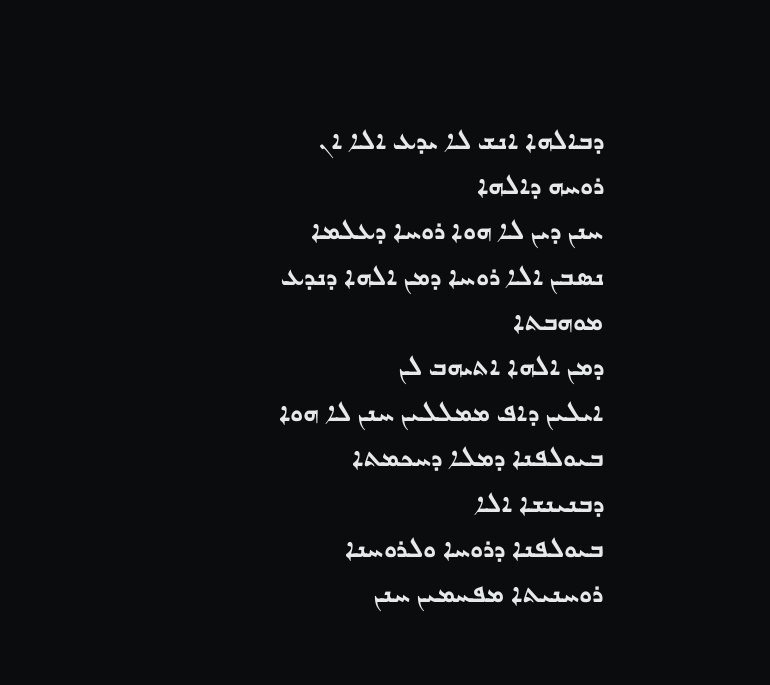ܕܒܐܠܗܐ ܐܢܫ ܠܐ ܝܕܥ ܐܠܐ ܐܢ ܪܘܚܗ ܕܐܠܗܐ
ܚܢܢ ܕܝܢ ܠܐ ܗܘܐ ܪܘܚܐ ܕܥܠܡܐ ܢܣܒܢ ܐܠܐ ܪܘܚܐ ܕܡܢ ܐܠܗܐ ܕܢܕܥ ܡܘܗܒܬܐ
ܕܡܢ ܐܠܗܐ ܐܬܝܗܒ ܠܢ
ܐܝܠܝܢ ܕܐܦ ܡܡܠܠܝܢ ܚܢܢ ܠܐ ܗܘܐ ܒܝܘܠܦܢܐ ܕܡܠܐ ܕܚܟܡܬܐ ܕܒܢܝܢܫܐ ܐܠܐ
ܒܝܘܠܦܢܐ ܕܪܘܚܐ ܘܠܪܘܚܢܐ ܪܘܚܢܝܬܐ ܡܦܚܡܝܢ ܚܢܢ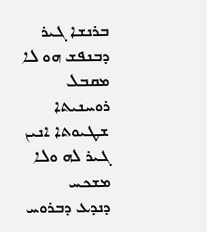ܒܪܢܫܐ ܓܝܪ ܕܒܢܦܫ ܗܘ ܠܐ ܡܩܒܠ ܪܘܚܢܝܬܐ ܫܛܝܘܬܐ ܐܢܝܢ ܓܝܪ ܠܗ ܘܠܐ ܡܫܟܚ
ܕܢܕܥ ܕܒܪܘܚ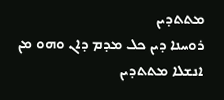ܡܬܬܕܝܢ
ܪܘܚܢܐ ܕܝܢ ܟܠ ܡܕܡ ܕܐܢ ܘܗܘ ܡܢ ܐܢܫܠܐ ܡܬܬܕܝܢ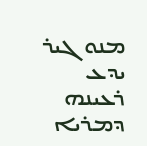ܡܢܘ ܓܝܪ ܝܕܥ ܪܥܝܢܗ ܕܡܪܝܐ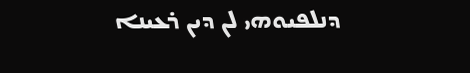ܕܢܠܦܝܘܗܝ ܠܢ ܕܝܢ ܪܥܝܢܐ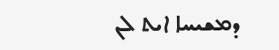ܕܡܫܝܚܐ ܐܝܬ ܠܢ